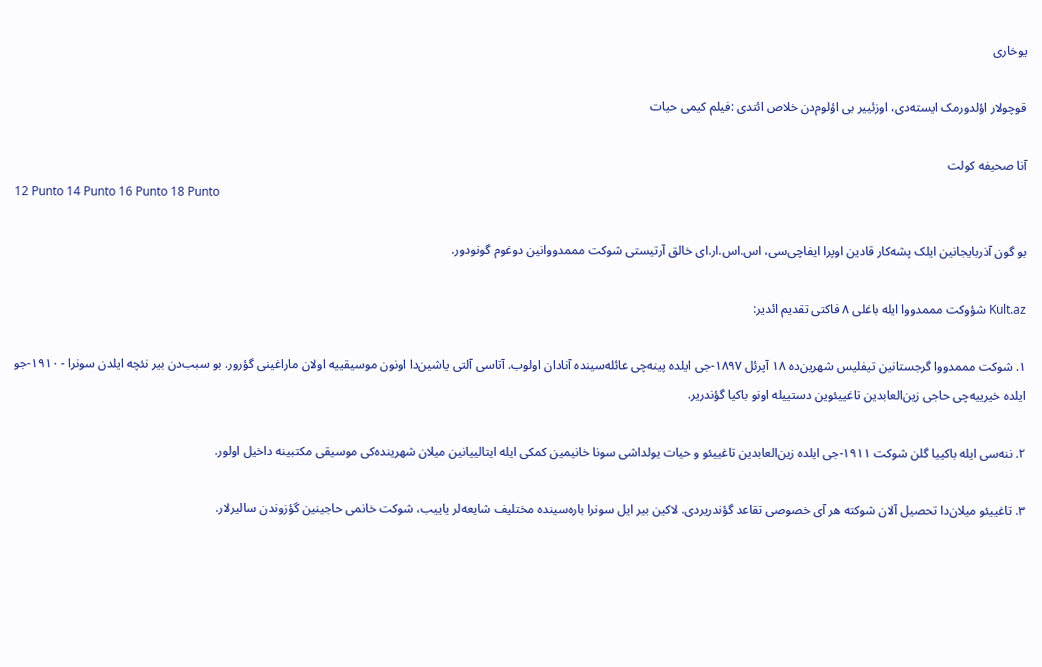یوخاری

قوچولار اؤلدورمک ایسته‌دی، اوزئییر بی اؤلوم‌دن خلاص ائتدی :فیلم کیمی حیات

آنا صحیفه کولت
12 Punto 14 Punto 16 Punto 18 Punto

بو گون آذربایجانین ایلک پشه‌کار قادین اوپرا ایفاچی‌سی، اس.اس.ار.ای خالق آرتیستی شوکت مممدووانین دوغوم گونودور.

Kult.az شؤوکت مممدووا ایله باغلی ۸ فاکتی تقدیم ائدیر:

۱. شوکت مممدووا گرجستانین تیفلیس شهرین‌ده ۱۸ آپرئل ۱۸۹۷-جی ایلده پینه‌چی عائله‌سینده آنادان اولوب. آتاسی آلتی یاشین‌دا اونون موسیقییه اولان ماراغینی گؤرور. بو سبب‌دن بیر نئچه ایلدن سونرا - ۱۹۱۰-جو ایلده خیرییه‌چی حاجی زین‌العابدین تاغییئوین دستییله اونو باکیا گؤندریر.

۲. ننه‌سی ایله باکییا گلن شوکت ۱۹۱۱-جی ایلده زین‌العابدین تاغییئو و حیات یولداشی سونا خانیمین کمکی ایله ایتالییانین میلان شهرینده‌کی موسیقی مکتبینه داخیل اولور.

۳. تاغییئو میلان‌دا تحصیل آلان شوکته هر آی خصوصی تقاعد گؤندریردی. لاکین بیر ایل سونرا باره‌سینده مختلیف شایعه‌لر یاییب، شوکت خانمی حاجینین گؤزوندن سالیرلار.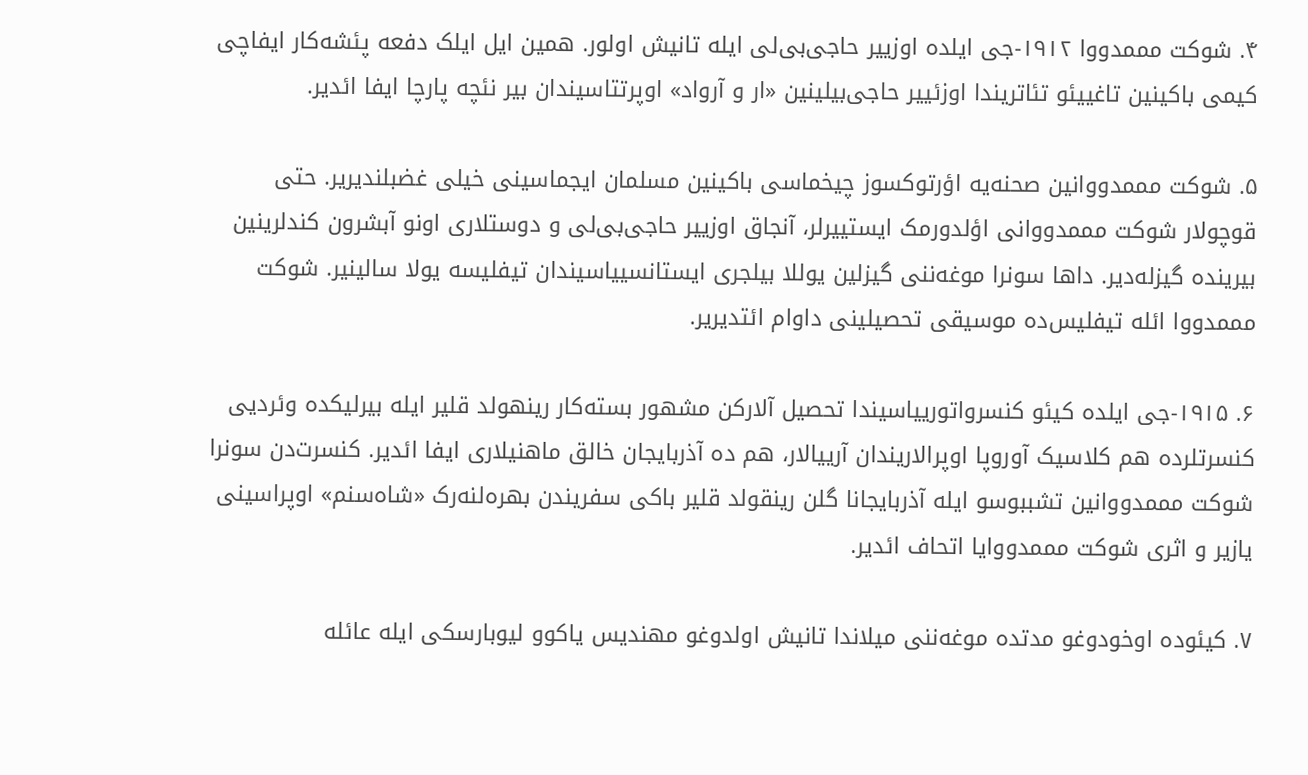۴. شوکت مممدووا ۱۹۱۲-جی ایلده اوزییر حاجی‌بی‌لی ایله تانیش اولور. همین ایل ایلک دفعه پئشه‌کار ایفاچی کیمی باکینین تاغییئو تئاتریندا اوزئییر حاجی‌بیلینین «ار و آرواد» اوپرتتاسیندان بیر نئچه پارچا ایفا ائدیر.

۵. شوکت مممدووانین صحنه‌یه اؤرتوکسوز چیخماسی باکینین مسلمان ایجماسینی خیلی غضبلندیریر. حتی قوچولار شوکت مممدووانی اؤلدورمک ایستییرلر، آنجاق اوزییر حاجی‌بی‌لی و دوستلاری اونو آبشرون کندلرینین بیرینده گیزله‌دیر. داها سونرا موغه‌ننی گیزلین یوللا بیلجری ایستانسییاسیندان تیفلیسه یولا سالینیر. شوکت مممدووا ائله تیفلیس‌ده موسیقی تحصیلینی داوام ائتدیریر.

۶. ۱۹۱۵-جی ایلده کیئو کنسرواتورییاسیندا تحصیل آلارکن مشهور بسته‌کار رینهولد قلیر ایله بیرلیکده وئردیی کنسرتلرده هم کلاسیک آوروپا اوپرالاریندان آرییالار، هم ده آذربایجان خالق ماهنیلاری ایفا ائدیر. کنسرت‌دن سونرا شوکت مممدووانین تشببوسو ایله آذربایجانا گلن رینقولد قلیر باکی سفریندن بهره‌لنه‌رک «شاه‌سنم» اوپراسینی یازیر و اثری شوکت مممدووایا اتحاف ائدیر.

۷. کیئوده اوخودوغو مدتده موغه‌ننی میلاندا تانیش اولدوغو مهندیس یاکوو لیوبارسکی ایله عائله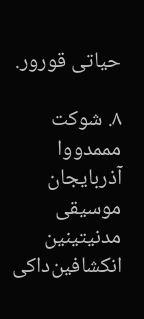حیاتی قورور.

۸. شوکت مممدووا آذربایجان موسیقی مدنیتینین انکشافین‌داکی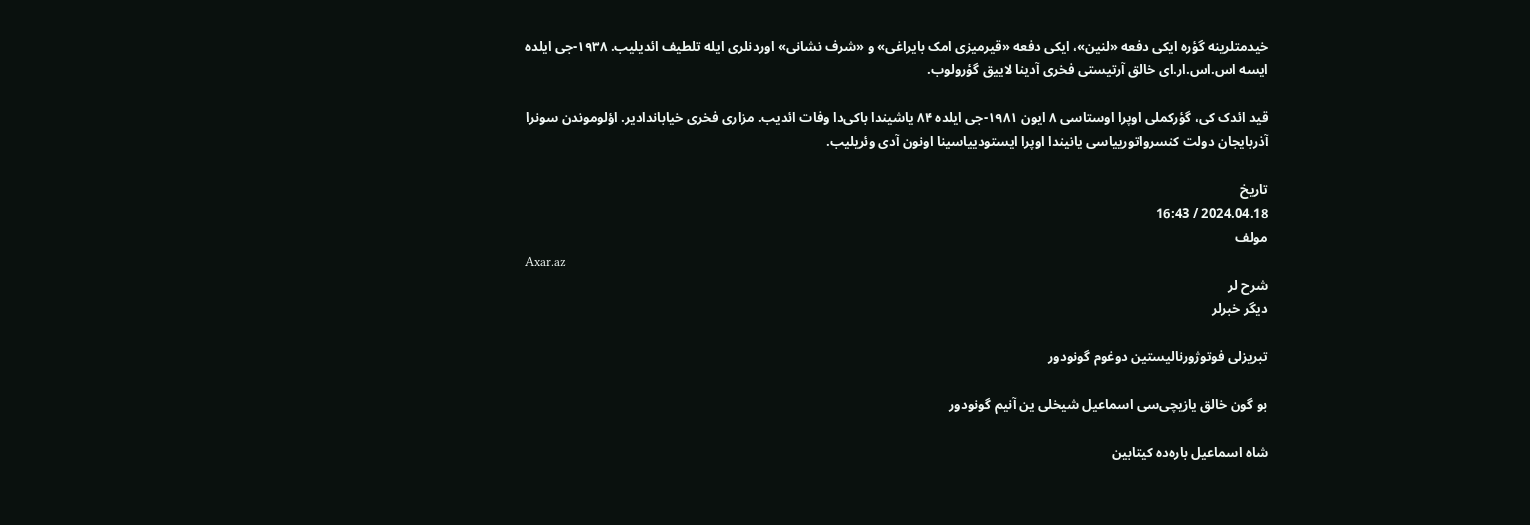خیدمتلرینه گؤره ایکی دفعه «لنین»، ایکی دفعه «قیرمیزی امک بایراغی» و «شرف نشانی» اوردنلری ایله تلطیف ائدیلیب. ۱۹۳۸-جی ایلده ایسه اس.اس.ار.ای خالق آرتیستی فخری آدینا لاییق گؤرولوب.

قید ائدک کی، گؤرکملی اوپرا اوستاسی ۸ ایون ۱۹۸۱-جی ایلده ۸۴ یاشیندا باکی‌دا وفات ائدیب. مزاری فخری خیاباندادیر. اؤلوموندن سونرا آذربایجان دولت کنسرواتورییاسی یانیندا اوپرا ایستودییاسینا اونون آدی وئریلیب.

تاریخ
2024.04.18 / 16:43
مولف
Axar.az
شرح لر
دیگر خبرلر

تبریزلی فوتوژورنالیستین دوغوم گونودور

بو گون خالق یازیچی‌سی اسماعیل شیخلی ‌ین آنیم گونودور

شاه اسماعیل باره‌ده کیتابین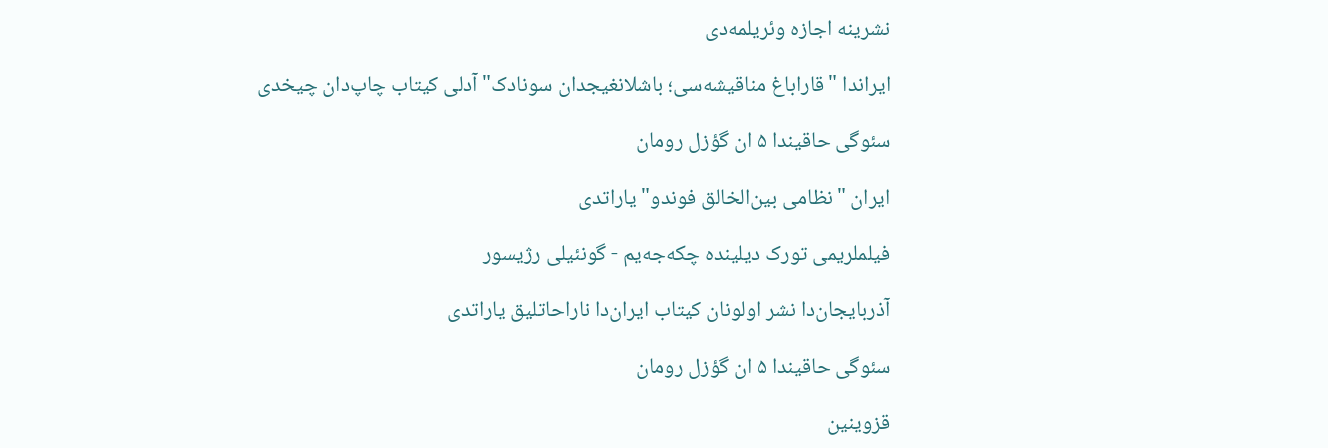نشرینه اجازه وئریلمه‌دی

ایراندا "قاراباغ مناقیشه‌سی؛ باشلانغیجدان سونادک" آدلی کیتاب چاپ‌دان چیخدی

سئوگی حاقیندا ۵ ان گؤزل رومان

ایران "نظامی بین‌الخالق فوندو" یاراتدی

فیلملریمی تورک دیلینده چکه‌جه‌یم - گونئیلی رژیسور

آذربایجان‌دا نشر اولونان کیتاب ایران‌دا ناراحاتلیق یاراتدی

سئوگی حاقیندا ۵ ان گؤزل رومان

قزوینین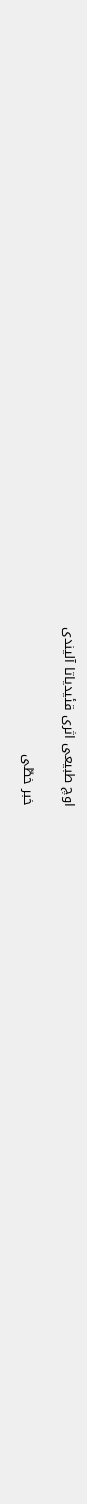اوچ طبیعی اثری قئیدیاتا آلیندی

خبر خطّی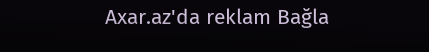Axar.az'da reklam Bağla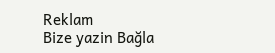Reklam
Bize yazin Bağla